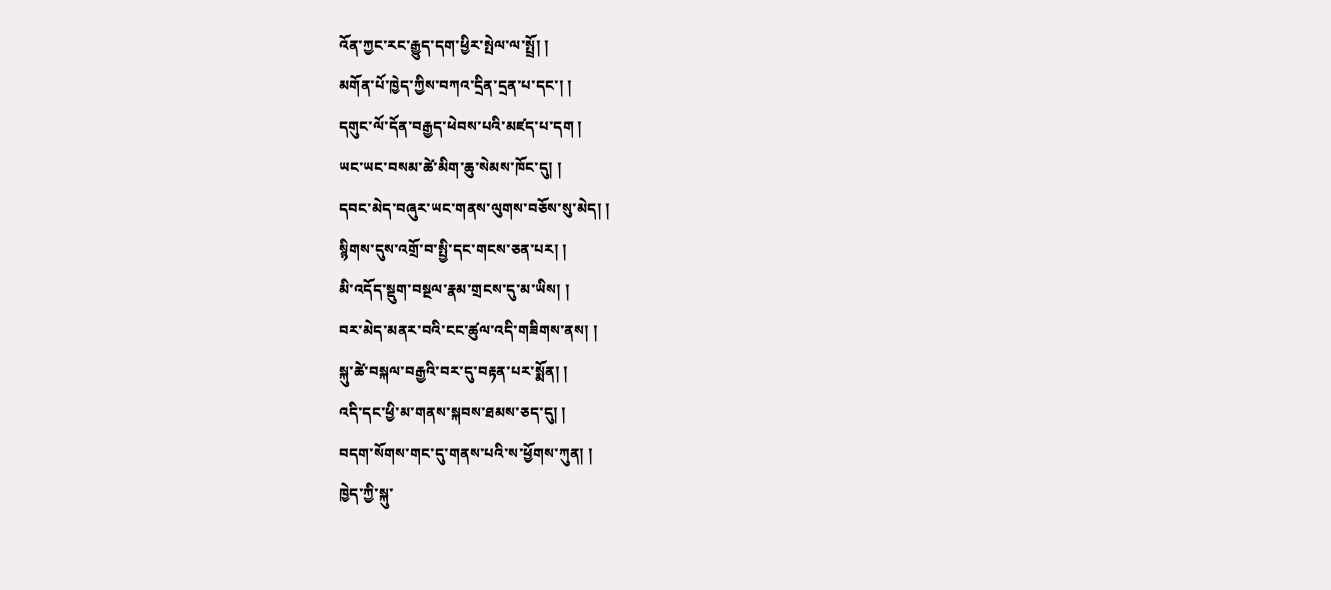འོན་ཀྱང་རང་རྒྱུད་དག་ཕྱིར་སྤེལ་ལ་སྤྲོ། །
མགོན་པོ་ཁྱེད་ཀྱིས་བཀའ་དྲིན་དྲན་པ་དང་། །
དགུང་ལོ་དོན་བརྒྱད་ཕེབས་པའི་མཛད་པ་དག །
ཡང་ཡང་བསམ་ཚེ་མིག་ཆུ་སེམས་ཁོང་དུ། །
དབང་མེད་བཞུར་ཡང་གནས་ལུགས་བཅོས་སུ་མེད། །
སྙིགས་དུས་འགྲོ་བ་སྤྱི་དང་གངས་ཅན་པར། །
མི་འདོད་སྡུག་བསྔལ་རྣམ་གྲངས་དུ་མ་ཡིས། །
བར་མེད་མནར་བའི་ངང་ཚུལ་འདི་གཟིགས་ནས། །
སྐུ་ཚེ་བསྐལ་བརྒྱའི་བར་དུ་བརྟན་པར་སྨོན། །
འདི་དང་ཕྱི་མ་གནས་སྐབས་ཐམས་ཅད་དུ། །
བདག་སོགས་གང་དུ་གནས་པའི་ས་ཕྱོགས་ཀུན། །
ཁྱེད་ཀྱི་སྐུ་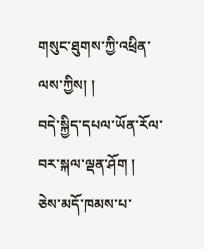གསུང་ཐུགས་ཀྱི་འཕྲིན་ལས་ཀྱིས། །
བདེ་སྐྱིད་དཔལ་ཡོན་རོལ་བར་སྐལ་ལྡན་ཤོག །
ཅེས་མདོ་ཁམས་པ་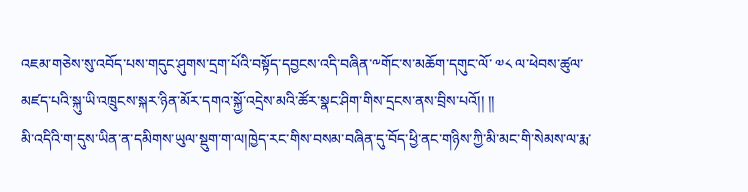འཇམ་གཅེས་སུ་འབོད་པས་གདུང་ཤུགས་དྲག་པོའི་བསྟོད་དབྱངས་འདི་བཞིན་༸གོང་ས་མཆོག་དགུང་ལོ་ ༧༨ ལ་ཕེབས་ཚུལ་མཛད་པའི་སྐུ་ཡི་འཁྲུངས་སྐར་ཉིན་མོར་དགའ་སྐྱོ་འདྲེས་མའི་ཚོར་སྣང་ཤིག་གིས་དྲངས་ནས་བྲིས་པའོ།། །།
མི་འདིའི་ག་དུས་ཡིན་ན་དམིགས་ཡུལ་སྡུག་ག་ལ།ཁྱེད་རང་གིས་བསམ་བཞིན་དུ་བོད་ཕྱི་ནང་གཉིས་ཀྱི་མི་མང་གི་སེམས་ལ་རྨ་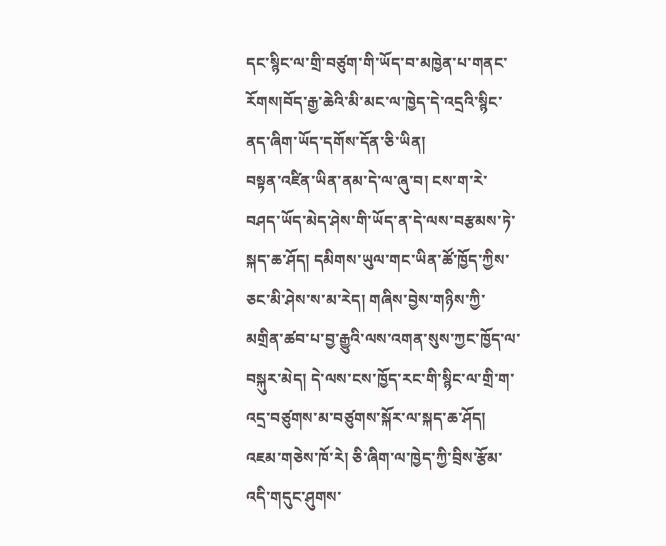དང་སྙིང་ལ་གྲི་བཙུག་གི་ཡོད་བ་མཁྱེན་པ་གནང་རོགས།བོད་རྒྱ་ཆེའི་མི་མང་ལ་ཁྱེད་དེ་འདྲའི་སྙིང་ནད་ཞིག་ཡོད་དགོས་དོན་ཅི་ཡིན།
བསྟན་འཛིན་ཡིན་ནམ་དེ་ལ་ཞུ་བ། ངས་ག་རེ་བཤད་ཡོད་མེད་ཤེས་གི་ཡོད་ན་དེ་ལས་བརྩམས་ཏེ་སྐད་ཆ་ཤོད། དམིགས་ཡུལ་གང་ཡིན་ཚོ་ཁྱོད་ཀྱིས་ཅང་མི་ཤེས་ས་མ་རེད། གཞིས་བྱེས་གཉིས་ཀྱི་མགྲིན་ཚབ་པ་བྱ་རྒྱུའི་ལས་འགན་སུས་ཀྱང་ཁྱོད་ལ་བསྐུར་མེད། དེ་ལས་ངས་ཁྱོད་རང་གི་སྙིང་ལ་གྲི་ག་འདྲ་བཙུགས་མ་བཙུགས་སྐོར་ལ་སྐད་ཆ་ཤོད།
འཇམ་གཅེས་ཁོ་རེ། ཅི་ཞིག་ལ་ཁྱེད་ཀྱི་བྲིས་རྩོམ་འདི་གདུང་ཤུགས་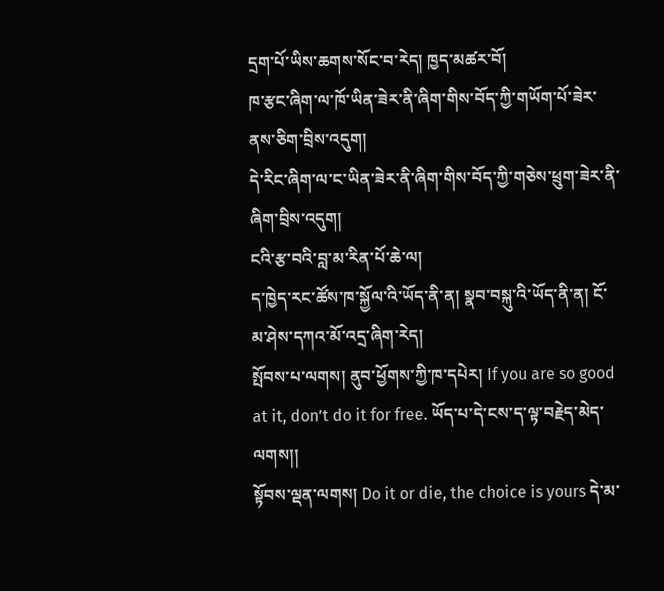དྲག་པོ་ཡིས་ཆགས་སོང་བ་རེད། ཁྱད་མཚར་བོ།
ཁ་རྩང་ཞིག་ལ་ཁོ་ཡིན་ཟེར་ནི་ཞིག་གིས་བོད་ཀྱི་གཡོག་པོ་ཟེར་ནས་ཅིག་བྲིས་འདུག།
དེ་རིང་ཞིག་ལ་ང་ཡིན་ཟེར་ནི་ཞིག་གིས་བོད་ཀྱི་གཅེས་ཕྲུག་ཟེར་ནི་ཞིག་བྲིས་འདུག།
ངའི་རྩ་བའི་བླ་མ་རིན་པོ་ཆེ་ལ།
ད་ཁྱེད་རང་ཚོས་ཁ་སྐྱོལ་འི་ཡོད་ནི་ན། སྣབ་བསྐུ་འི་ཡོད་ནི་ན། ངོ་མ་ཤེས་དཀའ་མོ་འདྲ་ཞིག་རེད།
སྤོབས་པ་ལགས། ནུབ་ཕྱོགས་ཀྱི་ཁ་དཔེར། If you are so good at it, don’t do it for free. ཡོད་པ་དེ་ངས་ད་ལྟ་བརྗེད་མེད་ལགས།།
སྟོབས་ལྡན་ལགས། Do it or die, the choice is yours དེ་མ་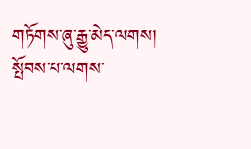གཏོགས་ཞུ་རྒྱུ་མེད་ལགས།
སྤོབས་པ་ལགས་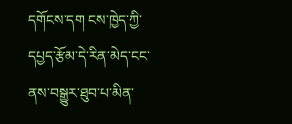དགོངས་དག ངས་ཁྱེད་ཀྱི་དཔྱད་རྩོམ་དེ་རིན་མེད་ངང་ནས་བསྒྱུར་ཐུབ་པ་མིན་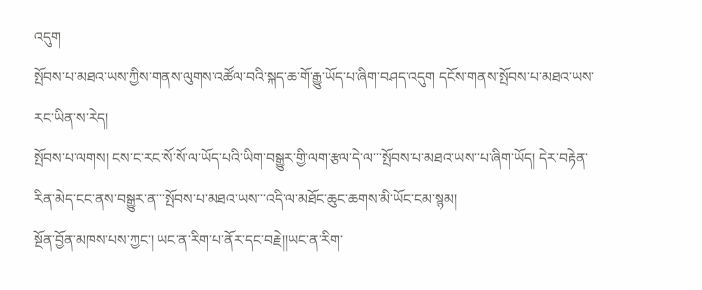འདུག
སྤོབས་པ་མཐའ་ཡས་ཀྱིས་གནས་ལུགས་འཚོལ་བའི་སྐད་ཆ་གོ་རྒྱུ་ཡོད་པ་ཞིག་བཤད་འདུག དངོས་གནས་སྤོབས་པ་མཐའ་ཡས་རང་ཡིན་ས་རེད།
སྤོབས་པ་ལགས། ངས་ང་རང་སོ་སོ་ལ་ཡོད་པའི་ཡིག་བསྒྱུར་གྱི་ལག་རྩལ་དེ་ལ་་་སྤོབས་པ་མཐའ་ཡས་་པ་ཞིག་ཡོད། དེར་བརྟེན་རིན་མེད་ངང་ནས་བསྒྱུར་ན་་་སྤོབས་པ་མཐའ་ཡས་་་འདི་ལ་མཐོང་ཆུང་ཆགས་མི་ཡོང་ངམ་སྙམ།
སྔོན་བྱོན་མཁས་པས་ཀྱང་། ཡང་ན་རིག་པ་ནོར་དང་བརྗེ།།ཡང་ན་རིག་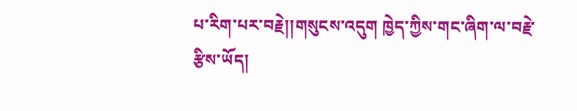པ་རིག་པར་བརྗེ།།གསུངས་འདུག ཁྱེད་ཀྱིས་གང་ཞིག་ལ་བརྗེ་རྩིས་ཡོད།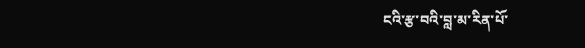ངའི་རྩ་བའི་བླ་མ་རིན་པོ་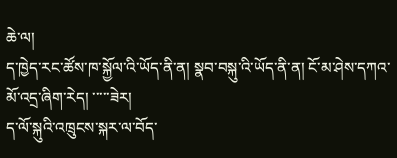ཆེ་ལ།
ད་ཁྱེད་རང་ཚོས་ཁ་སྐྱོལ་འི་ཡོད་ནི་ན། སྣབ་བསྐུ་འི་ཡོད་ནི་ན། ངོ་མ་ཤེས་དཀའ་མོ་འདྲ་ཞིག་རེད། ་་་་་ཟེར།
ད་ལོ་སྐུའི་འཁྲུངས་སྐར་ལ་བོད་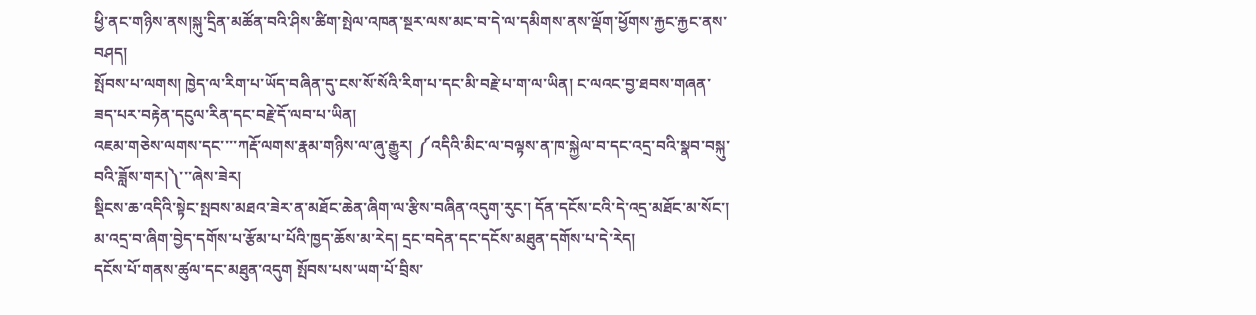ཕྱི་ནང་གཉིས་ནས།སྐུ་དྲིན་མཚོན་བའི་ཤིས་ཚིག་སྤེལ་འཁན་སྔར་ལས་མང་བ་དེ་ལ་དམིགས་ནས་ལྡོག་ཕྱོགས་རྐྱང་རྐྱང་ནས་བཤད།
སྤོབས་པ་ལགས། ཁྱེད་ལ་རིག་པ་ཡོད་བཞིན་དུ་ངས་སོ་སོའི་རིག་པ་དང་མི་བརྗེ་པ་ག་ལ་ཡིན། ང་ལའང་བྱ་ཐབས་གཞན་ཟད་པར་བརྟེན་དངུལ་རིན་དང་བརྗེ་དོ་ལབ་པ་ཡིན།
འཇམ་གཅེས་ལགས་དང་་་་ཀརྡོ་ལགས་རྣམ་གཉིས་ལ་ཞུ་རྒྱུར། ༼འདིའི་མིང་ལ་བལྟས་ན་ཁ་སྐྱེལ་བ་དང་འདྲ་བའི་སྣབ་བསྐུ་བའི་ཟློས་གར།༽་་་ཞེས་ཟེར།
སྡིངས་ཆ་འདིའི་སྟེང་སྤབས་མཐའ་ཟེར་ན་མཐོང་ཆེན་ཞིག་ལ་རྩིས་བཞིན་འདུག་རུང་། དོན་དངོས་ངའི་དེ་འདྲ་མཐོང་མ་སོང་། མ་འདྲ་བ་ཞིག་བྱེད་དགོས་པ་རྩོམ་པ་པོའི་ཁྱད་ཆོས་མ་རེད། དྲང་བདེན་དང་དངོས་མཐུན་དགོས་པ་དེ་རེད།
དངོས་པོ་གནས་ཚུལ་དང་མཐུན་འདུག སྤོབས་པས་ཡག་པོ་བྲིས་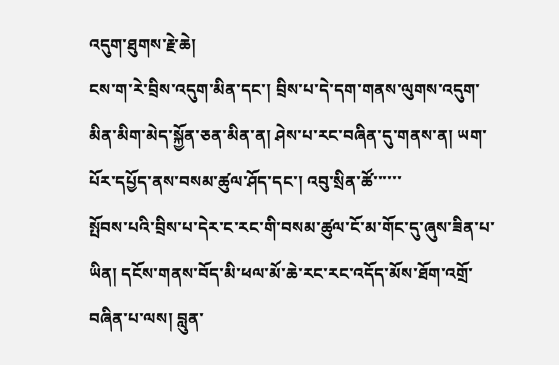འདུག་ཐུགས་རྗེ་ཆེ།
ངས་ག་རེ་བྲིས་འདུག་མིན་དང་། བྲིས་པ་དེ་དག་གནས་ལུགས་འདུག་མིན་མིག་མེད་སྐྱོན་ཅན་མིན་ན། ཤེས་པ་རང་བཞིན་དུ་གནས་ན། ཡག་པོར་དཔྱོད་ནས་བསམ་ཚུལ་ཤོད་དང་། འབུ་སྲིན་ཚོ་་་་་་
སྤོབས་པའི་བྲིས་པ་དེར་ང་རང་གི་བསམ་ཚུལ་ངོ་མ་གོང་དུ་ཞུས་ཟིན་པ་ཡིན། དངོས་གནས་བོད་མི་ཕལ་མོ་ཆེ་རང་རང་འདོད་མོས་ཐོག་འགྲོ་བཞིན་པ་ལས། བླུན་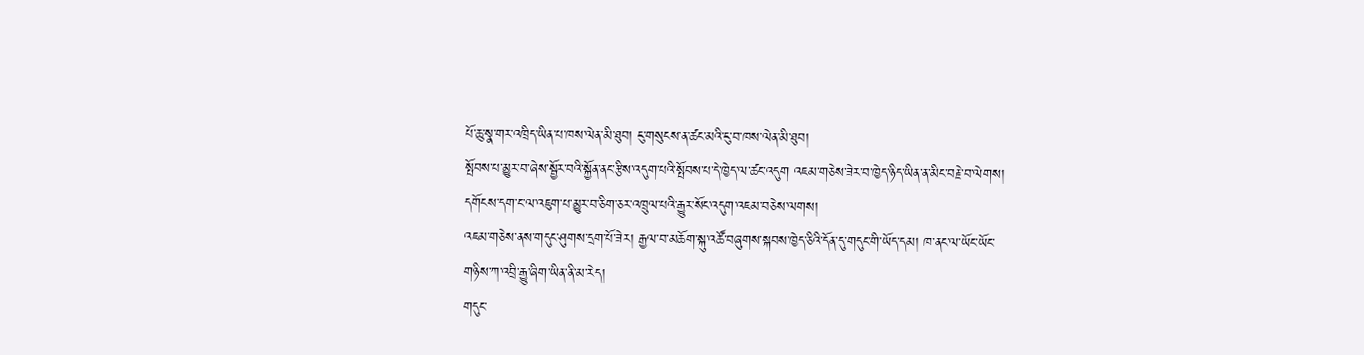པོ་ཆུ་སྣ་གར་འཁྲིད་ཡིན་པ་ཁས་ལེན་མི་ཐུབ། ངུ་གསུངས་ན་ཚང་མའི་ངུ་བ་ཁས་ལེན་མི་ཐུབ།
སྤོབས་པ་མྱུར་བ་ཞེས་སྦྱོར་བའི་སྐྱོན་ནང་རྩིས་འདུག་པའི་སྤོབས་པ་དེ་ཁྱེད་ལ་ཚང་འདུག འཇམ་གཅེས་ཟེར་བ་ཁྱེད་ཉིད་ཡིན་ན་མིང་བརྗེ་བ་ལེགས།
དགོངས་དག་ང་ལ་འཇུག་པ་མྱུར་བ་ཅིག་ཅར་འཁྲུལ་པའི་རྒྱུར་སོང་འདུག་འཇམ་བཅེས་ལགས།
འཇམ་གཅེས་ནས་གདུང་ཤུགས་དྲག་པོ་ཟེར། རྒྱལ་བ་མཆོག་སྐུ་འཚོ་བཞུགས་སྐབས་ཁྱེད་ཅིའི་དོན་དུ་གདུང་གི་ཡོད་དམ། ཁ་ནང་ལ་ཡོང་ཡོང་གཉིས་ཀ་འབྲི་རྒྱུ་ཞིག་ཡིན་ནི་མ་རེད།
གདུང་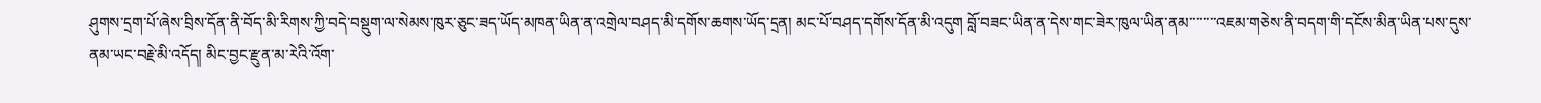ཤུགས་དྲག་པོ་ཞེས་བྲིས་དོན་ནི་བོད་མི་རིགས་ཀྱི་བདེ་བསྡུག་ལ་སེམས་ཁུར་ཅུང་ཟད་ཡོད་མཁན་ཡིན་ན་འགྲེལ་བཤད་མི་དགོས་ཆགས་ཡོད་དྲན། མང་པོ་བཤད་དགོས་དོན་མི་འདུག བློ་བཟང་ཡིན་ན་དེས་གང་ཟེར་ཁུལ་ཡིན་ནམ་་་་་་་་འཇམ་གཅེས་ནི་བདག་གི་དངོས་མིན་ཡིན་པས་དུས་ནམ་ཡང་བརྗེ་མི་འདོད། མིང་བྱང་རྫུན་མ་རེའི་འོག་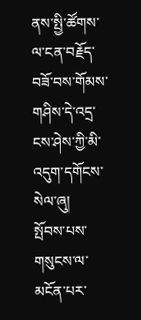ནས་སྤྱི་ཚོགས་ལ་ངན་བརྗོད་བཟོ་བས་གོམས་གཤིས་དེ་འདྲ་ངས་ཤེས་ཀྱི་མི་འདུག་དགོངས་སེལ་ཞུ།
སྤོབས་པས་གསུངས་ལ་མངོན་པར་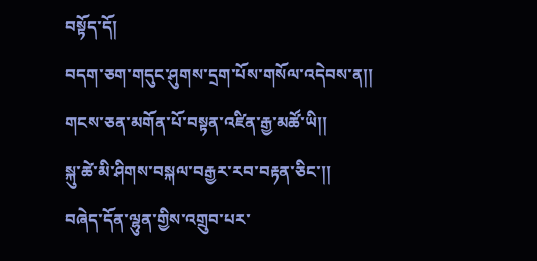བསྟོད་དོ།
བདག་ཅག་གདུང་ཤུགས་དྲག་པོས་གསོལ་འདེབས་ན།།
གངས་ཅན་མགོན་པོ་བསྟན་འཛིན་རྒྱ་མཚོ་ཡི།།
སྐུ་ཚེ་མི་ཤིགས་བསྐལ་བརྒྱར་རབ་བརྟན་ཅིང་།།
བཞེད་དོན་ལྷུན་གྱིས་འགྲུབ་པར་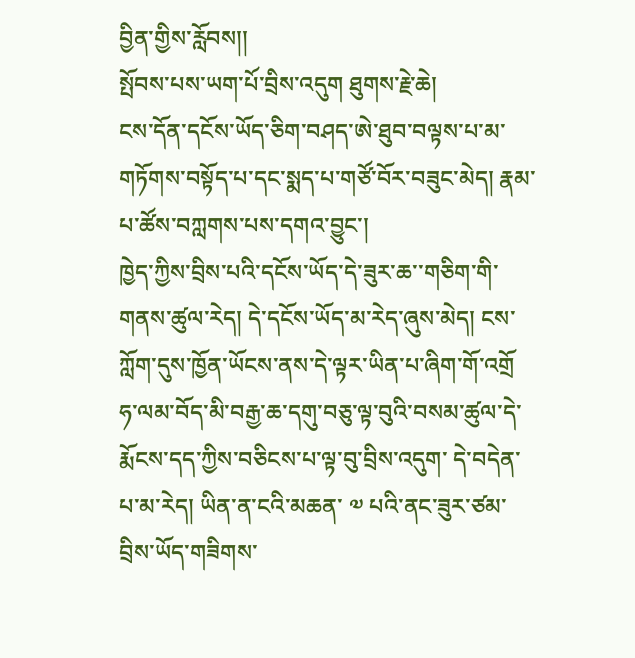བྱིན་གྱིས་རློབས།།
སྤོབས་པས་ཡག་པོ་བྲིས་འདུག ཐུགས་རྗེ་ཆེ།
ངས་དོན་དངོས་ཡོད་ཅིག་བཤད་ཨེ་ཐུབ་བལྟས་པ་མ་གཏོགས་བསྟོད་པ་དང་སྨད་པ་གཙོ་བོར་བཟུང་མེད། རྣམ་པ་ཚོས་བཀླགས་པས་དགའ་བྱུང་།
ཁྱེད་ཀྱིས་བྲིས་པའི་དངོས་ཡོད་དེ་ཟུར་ཆ་་གཅིག་གི་གནས་ཚུལ་རེད། དེ་དངོས་ཡོད་མ་རེད་ཞུས་མེད། ངས་ཀློག་དུས་ཁྱོན་ཡོངས་ནས་དེ་ལྟར་ཡིན་པ་ཞིག་གོ་འགྲོ ཧ་ལམ་བོད་མི་བརྒྱ་ཆ་དགུ་བཅུ་ལྟ་བུའི་བསམ་ཚུལ་དེ་རྨོངས་དད་ཀྱིས་བཅིངས་པ་ལྟ་བུ་བྲིས་འདུག་ དེ་བདེན་པ་མ་རེད། ཡིན་ན་ངའི་མཆན་ ༧ པའི་ནང་ཟུར་ཙམ་བྲིས་ཡོད་གཟིགས་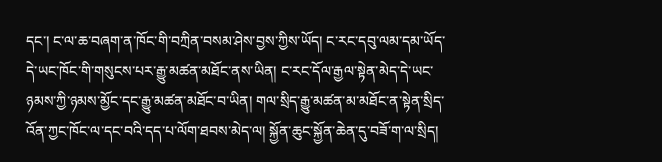དང་། ང་ལ་ཆ་བཞག་ན་ཁོང་གི་བཀྲིན་བསམ་ཤེས་བྱས་ཀྱིས་ཡོད། ང་རང་དབུ་ལམ་དམ་ཡོད་དེ་ཡང་ཁོང་གི་གསུངས་པར་རྒྱུ་མཚན་མཐོང་ནས་ཡིན། ང་རང་དོལ་རྒྱལ་སྟེན་མེད་དེ་ཡང་ཉམས་ཀྱི་ཉམས་མྱོང་དང་རྒྱུ་མཚན་མཐོང་བ་ཡིན། གལ་སྲིད་རྒྱུ་མཚན་མ་མཐོང་ན་སྟེན་སྲིད་འོན་ཀྱང་ཁོང་ལ་དང་བའི་དད་པ་ལོག་ཐབས་མེད་ལ། སྐྱོན་ཆུང་སྐྱོན་ཆེན་དུ་བཟོ་ག་ལ་སྲིད།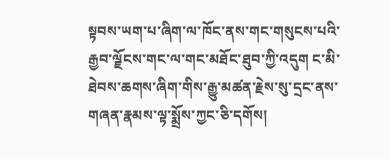སྟབས་ཡག་པ་ཞིག་ལ་ཁོང་ནས་གང་གསུངས་པའི་རྒྱབ་ལྗོངས་གང་ལ་གང་མཐོང་ཐུབ་ཀྱི་འདུག ང་མི་ཐེབས་ཆགས་ཞིག་གིས་རྒྱུ་མཚན་རྗེས་སུ་དྲང་ནས་གཞན་རྣམས་ལྟ་སྨྲོས་ཀྱང་ཅི་དགོས།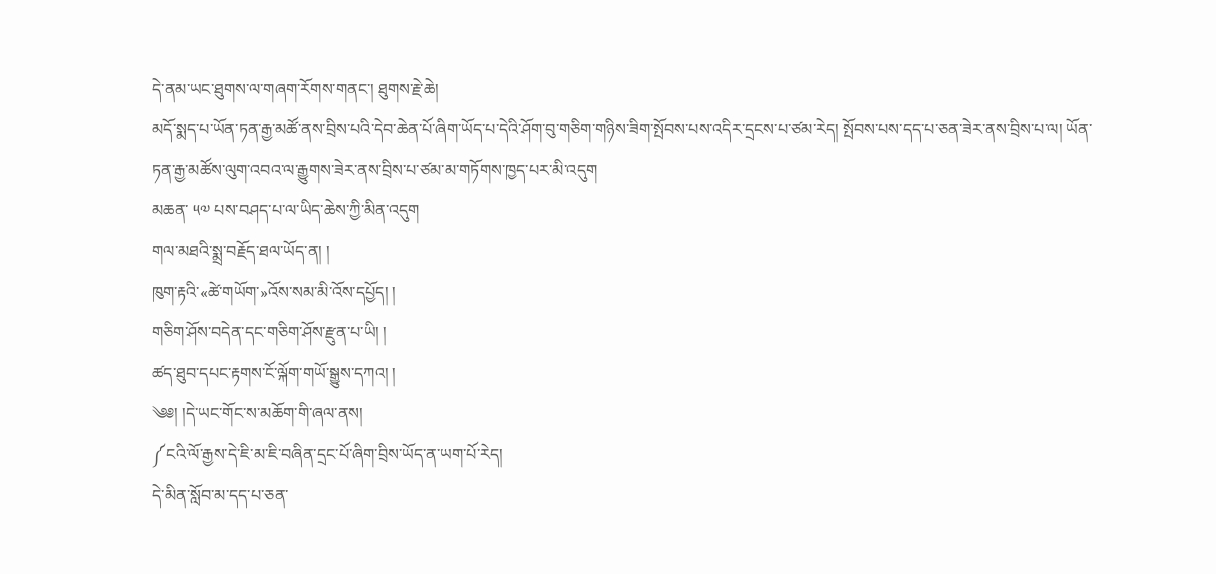དེ་ནམ་ཡང་ཐུགས་ལ་གཞག་རོགས་གནང་། ཐུགས་རྗེ་ཆེ།
མདོ་སྨད་པ་ཡོན་ཏན་རྒྱ་མཚོ་ནས་བྲིས་པའི་དེབ་ཆེན་པོ་ཞིག་ཡོད་པ་དེའི་ཤོག་བུ་གཅིག་གཉིས་ཟིག་སྤོབས་པས་འདིར་དྲངས་པ་ཙམ་རེད། སྤོབས་པས་དད་པ་ཅན་ཟེར་ནས་བྲིས་པ་ལ། ཡོན་ཏན་རྒྱ་མཚོས་ལུག་འབའ་ལ་རྒྱུགས་ཟེར་ནས་བྲིས་པ་ཙམ་མ་གཏོགས་ཁྱད་པར་མི་འདུག
མཆན་ ༥༧ པས་བཤད་པ་ལ་ཡིད་ཆེས་ཀྱི་མིན་འདུག
གལ་མཐའི་སྨྲ་བརྗོད་ཐལ་ཡོད་ན། །
ཁུག་རྟའི་«ཚེ་གཡོག་»འོས་སམ་མི་འོས་དཔྱོད། །
གཅིག་ཤོས་བདེན་དང་གཅིག་ཤོས་རྫུན་པ་ཡི། །
ཚད་ཐུབ་དཔང་རྟགས་ངོ་ལྐོག་གཡོ་སྒྱུས་དཀའ། །
༄༅། །དེ་ཡང་གོང་ས་མཆོག་གི་ཞལ་ནས།
༼ངའི་ལོ་རྒྱས་དེ་ཇི་མ་ཇི་བཞིན་དྲང་པོ་ཞིག་བྲིས་ཡོད་ན་ཡག་པོ་རེད།
དེ་མིན་སློབ་མ་དད་པ་ཅན་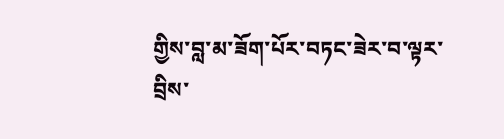གྱིས་བླ་མ་ཟོག་པོར་བཏང་ཟེར་བ་ལྟར་
བྲིས་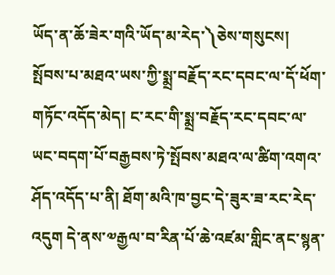ཡོད་ན་ཆོ་ཟེར་གའི་ཡོད་མ་རེད་༽ཅེས་གསུངས།
སྤོབས་པ་མཐའ་ཡས་ཀྱི་སྨྲ་བརྗོད་རང་དབང་ལ་དོ་ཕོག་གཏོང་འདོད་མེད། ང་རང་གི་སྨྲ་བརྗོད་རང་དབང་ལ་ཡང་བདག་པོ་བརྒྱབས་ཏེ་སྤོབས་མཐའ་ལ་ཚིག་འགའ་ཤོད་འདོད་པ་ནི། ཐོག་མའི་ཁ་བྱང་དེ་ཟུར་ཟ་རང་རེད་འདུག དེ་ནས་༧རྒྱལ་བ་རིན་པོ་ཆེ་འཛམ་གླིང་ནང་སྙན་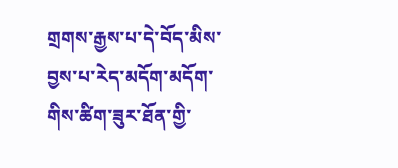གྲགས་རྒྱས་པ་དེ་བོད་མིས་བྱས་པ་རེད་མདོག་མདོག་གིས་ཚིག་ཟུར་ཐོན་གྱི་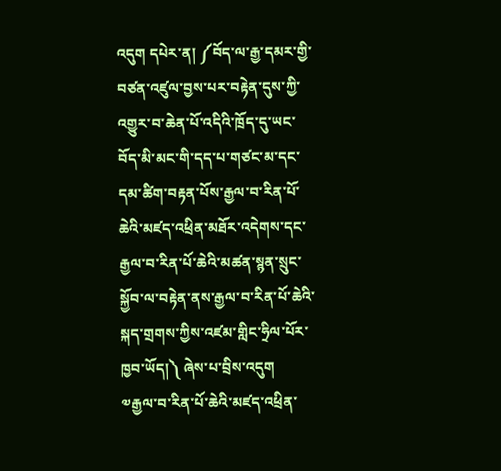འདུག དཔེར་ན། ༼བོད་ལ་རྒྱ་དམར་གྱི་བཙན་འཛུལ་བྱས་པར་བརྟེན་དུས་ཀྱི་འགྱུར་བ་ཆེན་པོ་འདིའི་ཁྲོད་དུ་ཡང་བོད་མི་མང་གི་དད་པ་གཙང་མ་དང་དམ་ཚིག་བརྟན་པོས་རྒྱལ་བ་རིན་པོ་ཆེའི་མཛད་འཕྲིན་མཐོར་འདེགས་དང་རྒྱལ་བ་རིན་པོ་ཆེའི་མཚན་སྙན་སྲུང་སྐྱོབ་ལ་བརྟེན་ནས་རྒྱལ་བ་རིན་པོ་ཆེའི་སྐད་གྲགས་ཀྱིས་འཛམ་གླིང་ཧྲིལ་པོར་ཁྱབ་ཡོད།༽ ཞེས་པ་བྲིས་འདུག
༧རྒྱལ་བ་རིན་པོ་ཆེའི་མཛད་འཕྲིན་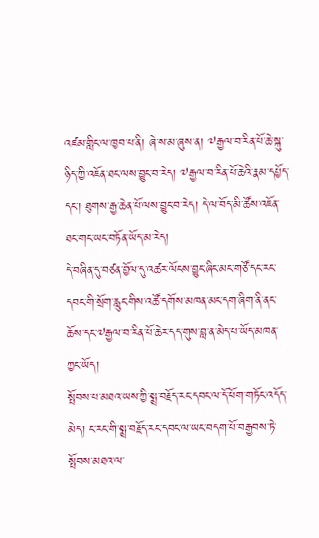འཛམ་གླིང་ལ་ཁྱབ་པ་ནི། ཞེ་ས་མ་ཞུས་ན། ༧རྒྱལ་བ་རིན་པོ་ཆེ་སྐུ་ཉིད་ཀྱི་འཇོན་ཐང་ལས་བྱུང་བ་རེད། ༧རྒྱལ་བ་རིན་པོ་ཆེའི་རྣམ་དཔྱོད་དང་། ཐུགས་རྒྱ་ཆེན་པོ་ལས་བྱུང་བ་རེད། དེ་ལ་བོད་མི་ཚོས་འཇོན་ཐང་གང་ཡང་བཏོན་ཡོད་མ་རེད།
དེ་བཞིན་དུ་བཙན་བྱོལ་དུ་འཚར་ལོངས་བྱུང་ཞིང་མང་གཙོ་དང་རང་དབང་གི་སྲོག་རླུང་གིས་འཚོ་དགོས་མཁན་མང་དག་ཞིག་ནི་ནང་ཆོས་དང་༧རྒྱལ་བ་རིན་པོ་ཆེར་དད་གུས་བླ་ན་མེད་པ་ཡོད་མཁན་ཀྱང་ཡོད།
སྤོབས་པ་མཐའ་ཡས་ཀྱི་སྨྲ་བརྗོད་རང་དབང་ལ་དོ་ཕོག་གཏོང་འདོད་མེད། ང་རང་གི་སྨྲ་བརྗོད་རང་དབང་ལ་ཡང་བདག་པོ་བརྒྱབས་ཏེ་སྤོབས་མཐའ་ལ་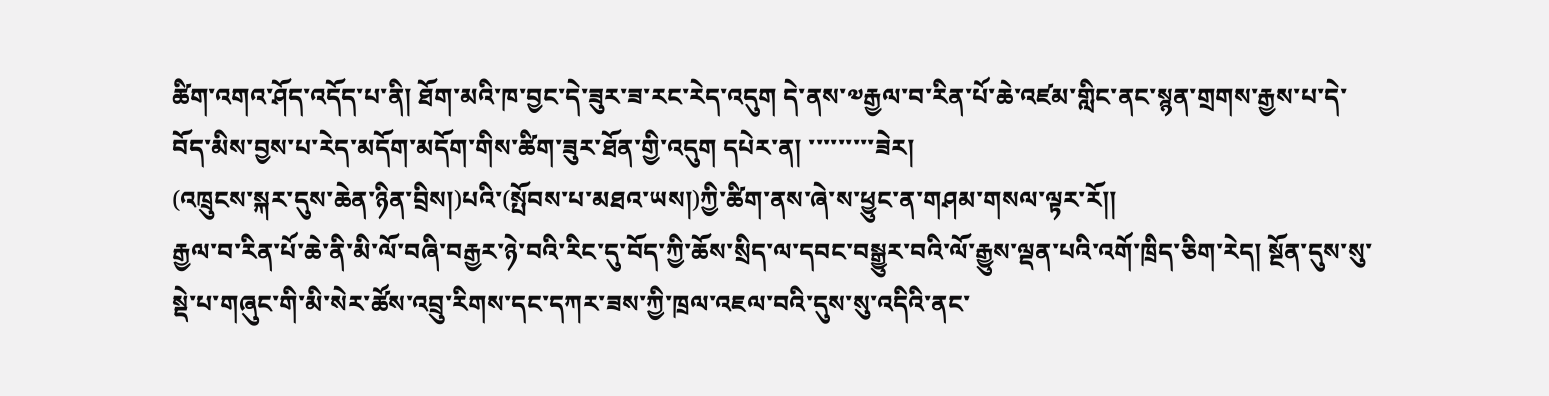ཚིག་འགའ་ཤོད་འདོད་པ་ནི། ཐོག་མའི་ཁ་བྱང་དེ་ཟུར་ཟ་རང་རེད་འདུག དེ་ནས་༧རྒྱལ་བ་རིན་པོ་ཆེ་འཛམ་གླིང་ནང་སྙན་གྲགས་རྒྱས་པ་དེ་བོད་མིས་བྱས་པ་རེད་མདོག་མདོག་གིས་ཚིག་ཟུར་ཐོན་གྱི་འདུག དཔེར་ན། ་་་་་་་་་ཟེར།
(འཁྲུངས་སྐར་དུས་ཆེན་ཉིན་བྲིས།)པའི་(སྤོབས་པ་མཐའ་ཡས།)ཀྱི་ཚིག་ནས་ཞེ་ས་ཕྱུང་ན་གཤམ་གསལ་ལྟར་རོ།།
རྒྱལ་བ་རིན་པོ་ཆེ་ནི་མི་ལོ་བཞི་བརྒྱར་ཉེ་བའི་རིང་དུ་བོད་ཀྱི་ཆོས་སྲིད་ལ་དབང་བསྒྱུར་བའི་ལོ་རྒྱུས་ལྡན་པའི་འགོ་ཁྲིད་ཅིག་རེད། སྔོན་དུས་སུ་སྡེ་པ་གཞུང་གི་མི་སེར་ཚོས་འབྲུ་རིགས་དང་དཀར་ཟས་ཀྱི་ཁྲལ་འཇལ་བའི་དུས་སུ་འདིའི་ནང་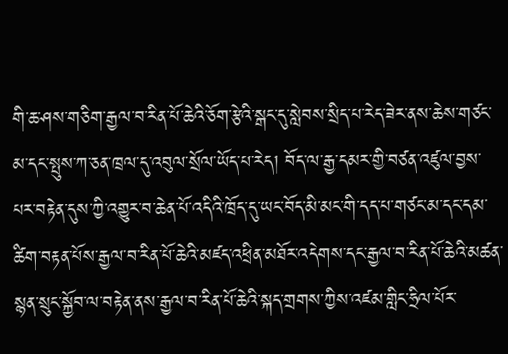གི་ཆ་ཤས་གཅིག་རྒྱལ་བ་རིན་པོ་ཆེའི་ཅོག་རྩེའི་སྒང་དུ་སླེབས་སྲིད་པ་རེད་ཟེར་ནས་ཆེས་གཙང་མ་དང་སྤུས་ཀ་ཅན་ཁྲལ་དུ་འབུལ་སྲོལ་ཡོད་པ་རེད། བོད་ལ་རྒྱ་དམར་གྱི་བཙན་འཛུལ་བྱས་པར་བརྟེན་དུས་ཀྱི་འགྱུར་བ་ཆེན་པོ་འདིའི་ཁྲོད་དུ་ཡང་བོད་མི་མང་གི་དད་པ་གཙང་མ་དང་དམ་ཚིག་བརྟན་པོས་རྒྱལ་བ་རིན་པོ་ཆེའི་མཛད་འཕྲིན་མཐོར་འདེགས་དང་རྒྱལ་བ་རིན་པོ་ཆེའི་མཚན་སྙན་སྲུང་སྐྱོབ་ལ་བརྟེན་ནས་རྒྱལ་བ་རིན་པོ་ཆེའི་སྐད་གྲགས་ཀྱིས་འཛམ་གླིང་ཧྲིལ་པོར་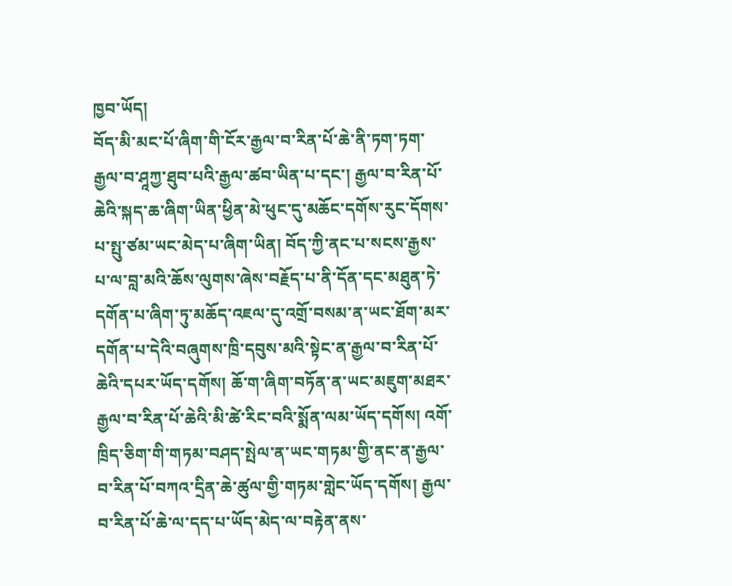ཁྱབ་ཡོད།
བོད་མི་མང་པོ་ཞིག་གི་ངོར་རྒྱལ་བ་རིན་པོ་ཆེ་ནི་ཏག་ཏག་རྒྱལ་བ་ཤཱཀྱ་ཐུབ་པའི་རྒྱལ་ཚབ་ཡིན་པ་དང་། རྒྱལ་བ་རིན་པོ་ཆེའི་སྐད་ཆ་ཞིག་ཡིན་ཕྱིན་མེ་ཕུང་དུ་མཆོང་དགོས་རུང་དོགས་པ་སྤུ་ཙམ་ཡང་མེད་པ་ཞིག་ཡིན། བོད་ཀྱི་ནང་པ་སངས་རྒྱས་པ་ལ་བླ་མའི་ཆོས་ལུགས་ཞེས་བརྗོད་པ་ནི་དོན་དང་མཐུན་ཏེ་དགོན་པ་ཞིག་ཏུ་མཆོད་འཇལ་དུ་འགྲོ་བསམ་ན་ཡང་ཐོག་མར་དགོན་པ་དེའི་བཞུགས་ཁྲི་དབུས་མའི་སྟེང་ན་རྒྱལ་བ་རིན་པོ་ཆེའི་དཔར་ཡོད་དགོས། ཆོ་ག་ཞིག་བཏོན་ན་ཡང་མཇུག་མཐར་རྒྱལ་བ་རིན་པོ་ཆེའི་མི་ཚེ་རིང་བའི་སྨོན་ལམ་ཡོད་དགོས། འགོ་ཁྲིད་ཅིག་གི་གཏམ་བཤད་སྤེལ་ན་ཡང་གཏམ་གྱི་ནང་ན་རྒྱལ་བ་རིན་པོ་བཀའ་དྲིན་ཆེ་ཚུལ་གྱི་གཏམ་གླེང་ཡོད་དགོས། རྒྱལ་བ་རིན་པོ་ཆེ་ལ་དད་པ་ཡོད་མེད་ལ་བརྟེན་ནས་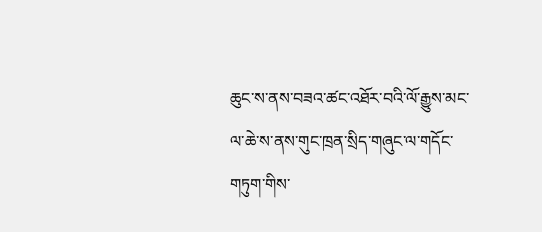ཆུང་ས་ནས་བཟའ་ཚང་འཐོར་བའི་ལོ་རྒྱུས་མང་ལ་ཆེ་ས་ནས་གུང་ཁྲན་སྲིད་གཞུང་ལ་གདོང་གཏུག་གིས་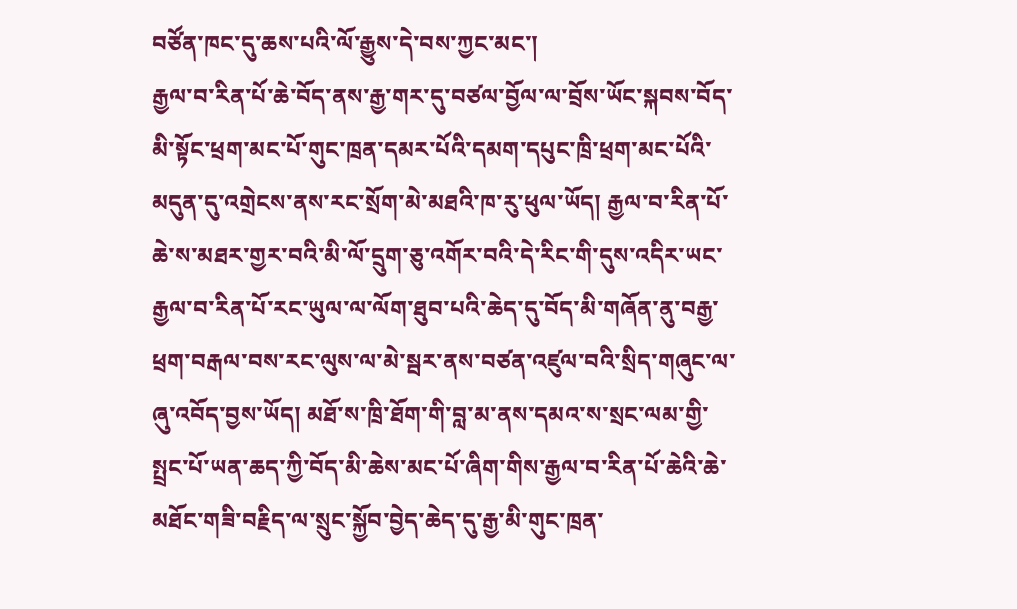བཙོན་ཁང་དུ་ཆས་པའི་ལོ་རྒྱུས་དེ་བས་ཀྱང་མང་།
རྒྱལ་བ་རིན་པོ་ཆེ་བོད་ནས་རྒྱ་གར་དུ་བཙལ་བྱོལ་ལ་བྲོས་ཡོང་སྐབས་བོད་མི་སྟོང་ཕྲག་མང་པོ་གུང་ཁྲན་དམར་པོའི་དམག་དཔུང་ཁྲི་ཕྲག་མང་པོའི་མདུན་དུ་འགྲེངས་ནས་རང་སྲོག་མེ་མཐའི་ཁ་རུ་ཕུལ་ཡོད། རྒྱལ་བ་རིན་པོ་ཆེ་ས་མཐར་གྱར་བའི་མི་ལོ་དྲུག་ཅུ་འགོར་བའི་དེ་རིང་གི་དུས་འདིར་ཡང་རྒྱལ་བ་རིན་པོ་རང་ཡུལ་ལ་ལོག་ཐུབ་པའི་ཆེད་དུ་བོད་མི་གཞོན་ནུ་བརྒྱ་ཕྲག་བརྒལ་བས་རང་ལུས་ལ་མེ་སྦར་ནས་བཙན་འཛུལ་བའི་སྲིད་གཞུང་ལ་ཞུ་འབོད་བྱས་ཡོད། མཐོ་ས་ཁྲི་ཐོག་གི་བླ་མ་ནས་དམའ་ས་སྲང་ལམ་གྱི་སྤྲང་པོ་ཡན་ཆད་ཀྱི་བོད་མི་ཆེས་མང་པོ་ཞིག་གིས་རྒྱལ་བ་རིན་པོ་ཆེའི་ཆེ་མཐོང་གཟི་བརྗིད་ལ་སྲུང་སྐྱོབ་བྱེད་ཆེད་དུ་རྒྱ་མི་གུང་ཁྲན་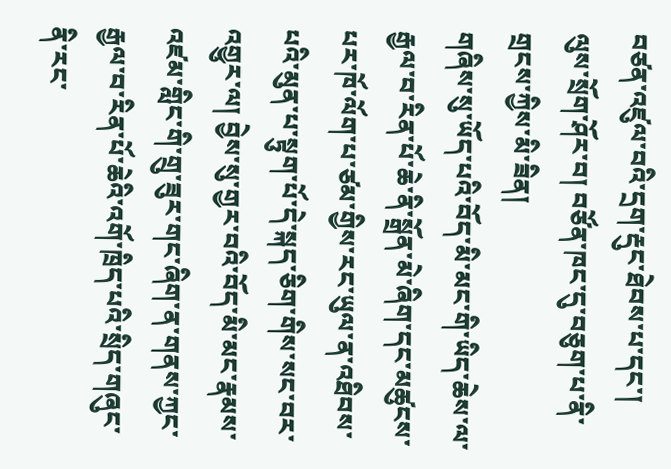བཙན་འཛུལ་བའི་དྲག་རྡུང་ཐེབས་པ་དང་། ལུས་སྲོག་ཤོར་བ། བཙོན་ཁང་དུ་བཅུག་པ་ནི་གྲངས་ཀྱིས་མི་ཟིན།
གཞིས་སུ་ཡོད་པའི་བོད་མི་མང་གི་ཡིད་ཆེས་ལ་རྒྱལ་བ་རིན་པོ་ཆེ་ནི་སྒྲོན་མེ་ཞིག་དང་མཚུངས་པར་ཁོ་ལོག་པ་ཙམ་གྱིས་རང་ཡུལ་ན་འཐིབས་པའི་མུན་པ་སྟུག་པོ་དེ་སྐད་ཅིག་གིས་སང་བར་འགྱུར་ལ། བྱེས་སུ་གྱར་བའི་བོད་མི་མང་རྣམས་འཛམ་གླིང་གི་གྲུ་ཟུར་གང་ཞིག་ན་གནས་ཀྱང་རྒྱལ་བ་རིན་པོ་ཆེའི་འགོ་ཁྲིད་པའི་སྲིད་གཞུང་ནི་རང་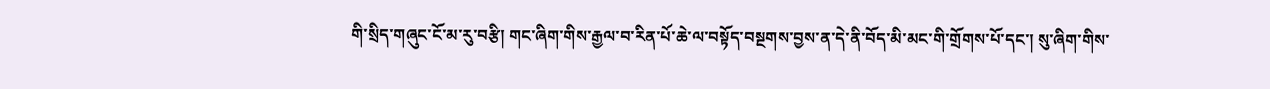གི་སྲིད་གཞུང་ངོ་མ་རུ་བརྩི། གང་ཞིག་གིས་རྒྱལ་བ་རིན་པོ་ཆེ་ལ་བསྟོད་བསྔགས་བྱས་ན་དེ་ནི་བོད་མི་མང་གི་གྲོགས་པོ་དང་། སུ་ཞིག་གིས་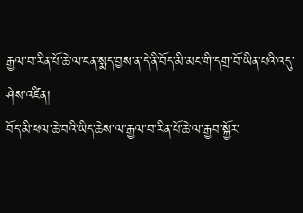རྒྱལ་བ་རིན་པོ་ཆེ་ལ་ངན་སྨད་བྱས་ན་དེ་ནི་བོད་མི་མང་གི་དགྲ་བོ་ཡིན་པའི་འདུ་ཤེས་འཛིན།
བོད་མི་ཕལ་ཆེ་བའི་ཡིད་ཆེས་ལ་རྒྱལ་བ་རིན་པོ་ཆེ་ལ་རྒྱབ་སྐྱོར་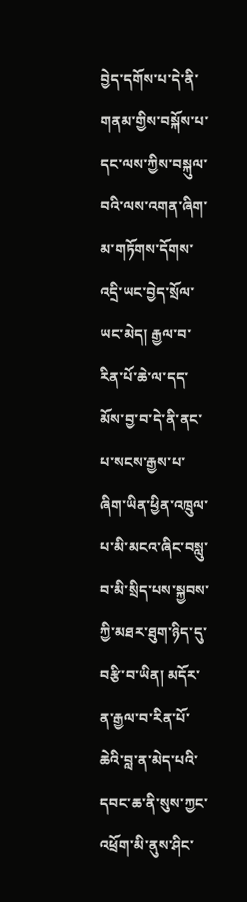བྱེད་དགོས་པ་དེ་ནི་གནམ་གྱིས་བསྐོས་པ་དང་ལས་ཀྱིས་བསྐུལ་བའི་ལས་འགན་ཞིག་མ་གཏོགས་དོགས་འདྲི་ཡང་བྱེད་སྲོལ་ཡང་མེད། རྒྱལ་བ་རིན་པོ་ཆེ་ལ་དད་མོས་བྱ་བ་དེ་ནི་ནང་པ་སངས་རྒྱས་པ་ཞིག་ཡིན་ཕྱིན་འཁྲུལ་པ་མི་མངའ་ཞིང་བསླུ་བ་མི་སྲིད་པས་སྐྱབས་ཀྱི་མཐར་ཐུག་ཉིད་དུ་བརྩི་བ་ཡིན། མདོར་ན་རྒྱལ་བ་རིན་པོ་ཆེའི་བླ་ན་མེད་པའི་དབང་ཆ་ནི་སུས་ཀྱང་འཕྲོག་མི་ནུས་ཤིང་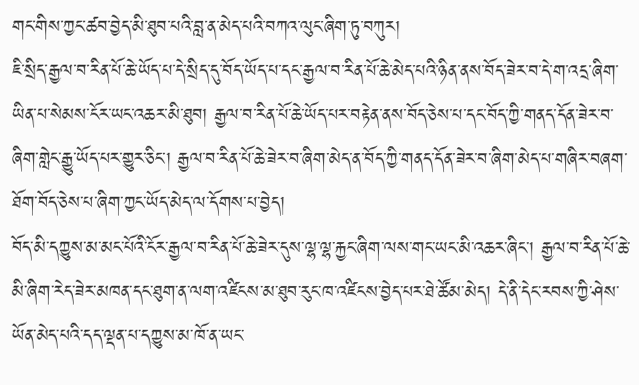གང་གིས་ཀྱང་ཚབ་བྱེད་མི་ཐུབ་པའི་བླ་ན་མེད་པའི་བཀའ་ལུང་ཞིག་ཏུ་བཀུར།
ཇི་སྲིད་རྒྱལ་བ་རིན་པོ་ཆེ་ཡོད་པ་དེ་སྲིད་དུ་བོད་ཡོད་པ་དང་རྒྱལ་བ་རིན་པོ་ཆེ་མེད་པའི་ཉིན་ནས་བོད་ཟེར་བ་དེ་ག་འདྲ་ཞིག་ཡིན་པ་སེམས་ངོར་ཡང་འཆར་མི་ཐུབ། རྒྱལ་བ་རིན་པོ་ཆེ་ཡོད་པར་བརྟེན་ནས་བོད་ཅེས་པ་དང་བོད་ཀྱི་གནད་དོན་ཟེར་བ་ཞིག་གླེང་རྒྱུ་ཡོད་པར་གྱུར་ཅིང་། རྒྱལ་བ་རིན་པོ་ཆེ་ཟེར་བ་ཞིག་མེད་ན་བོད་ཀྱི་གནད་དོན་ཟེར་བ་ཞིག་མེད་པ་གཞིར་བཞག་ཐོག་བོད་ཅེས་པ་ཞིག་ཀྱང་ཡོད་མེད་ལ་དོགས་པ་བྱེད།
བོད་མི་དཀྱུས་མ་མང་པོའི་ངོར་རྒྱལ་བ་རིན་པོ་ཆེ་ཟེར་དུས་ལྷ་ལྷ་རྐྱང་ཞིག་ལས་གང་ཡང་མི་འཆར་ཞིང་། རྒྱལ་བ་རིན་པོ་ཆེ་མི་ཞིག་རེད་ཟེར་མཁན་དང་ཐུག་ན་ལག་འཛིངས་མ་ཐུབ་རུང་ཁ་འཛིངས་བྱེད་པར་ཐེ་ཚོམ་མེད། དེ་ནི་དེང་རབས་ཀྱི་ཤེས་ཡོན་མེད་པའི་དད་ལྡན་པ་དཀྱུས་མ་ཁོ་ན་ཡང་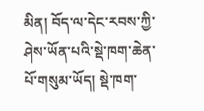མིན། བོད་ལ་དེང་རབས་ཀྱི་ཤེས་ཡོན་པའི་སྡེ་ཁག་ཆེན་པོ་གསུམ་ཡོད། སྡེ་ཁག་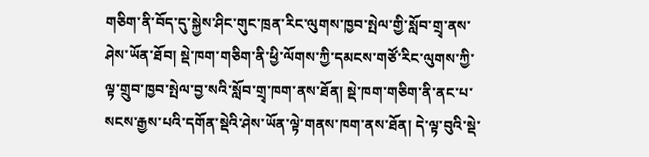གཅིག་ནི་བོད་དུ་སྐྱེས་ཤིང་གུང་ཁྲན་རིང་ལུགས་ཁྱབ་སྤེལ་གྱི་སློབ་གྲྭ་ནས་ཤེས་ཡོན་ཐོབ། སྡེ་ཁག་གཅིག་ནི་ཕྱི་ལོགས་ཀྱི་དམངས་གཙོ་རིང་ལུགས་ཀྱི་ལྟ་གྲུབ་ཁྱབ་སྤེལ་བྱ་སའི་སློབ་གྲྭ་ཁག་ནས་ཐོན། སྡེ་ཁག་གཅིག་ནི་ནང་པ་སངས་རྒྱས་པའི་དགོན་སྡེའི་ཤེས་ཡོན་ལྟེ་གནས་ཁག་ནས་ཐོན། དེ་ལྟ་བུའི་སྡེ་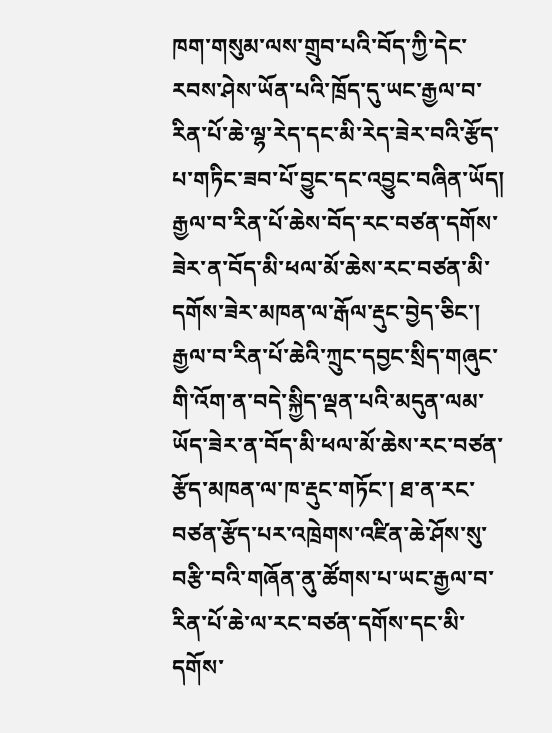ཁག་གསུམ་ལས་གྲུབ་པའི་བོད་ཀྱི་དེང་རབས་ཤེས་ཡོན་པའི་ཁྲོད་དུ་ཡང་རྒྱལ་བ་རིན་པོ་ཆེ་ལྷ་རེད་དང་མི་རེད་ཟེར་བའི་རྩོད་པ་གཏིང་ཟབ་པོ་བྱུང་དང་འབྱུང་བཞིན་ཡོད།
རྒྱལ་བ་རིན་པོ་ཆེས་བོད་རང་བཙན་དགོས་ཟེར་ན་བོད་མི་ཕལ་མོ་ཆེས་རང་བཙན་མི་དགོས་ཟེར་མཁན་ལ་རྒོལ་རྡུང་བྱེད་ཅིང་། རྒྱལ་བ་རིན་པོ་ཆེའི་ཀྲུང་དབྱང་སྲིད་གཞུང་གི་འོག་ན་བདེ་སྐྱིད་ལྡན་པའི་མདུན་ལམ་ཡོད་ཟེར་ན་བོད་མི་ཕལ་མོ་ཆེས་རང་བཙན་རྩོད་མཁན་ལ་ཁ་རྡུང་གཏོང་། ཐ་ན་རང་བཙན་རྩོད་པར་འཁྲེགས་འཛིན་ཆེ་ཤོས་སུ་བརྩི་བའི་གཞོན་ནུ་ཚོགས་པ་ཡང་རྒྱལ་བ་རིན་པོ་ཆེ་ལ་རང་བཙན་དགོས་དང་མི་དགོས་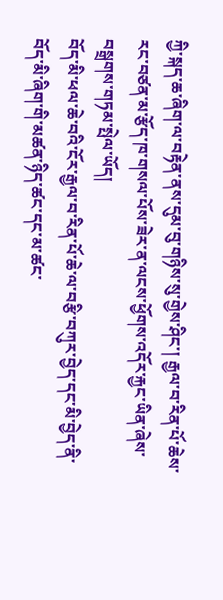ཀྱི་སྐད་ཆ་ཞིག་ལ་བརྟེན་ནས་དུམ་བུ་གཉིས་སུ་གྱེས་ཤིང་། རྒྱལ་བ་རིན་པོ་ཆེས་རང་བཙན་མ་རྩོད་ཁ་གསལ་པོས་ཟེར་ན་ལངས་ཕྱོགས་འདོར་རྐྱང་ཡིན་ཞེས་བསྒྲགས་གཏམ་སྤེལ་ཡོད།
བོད་མི་ཕལ་ཆེ་བའི་ངོར་རྒྱལ་བ་རིན་པོ་ཆེ་ལ་བརྩི་བཀུར་བྱེད་དང་མི་བྱེད་ནི་བོད་མི་ཞིག་གི་མཚན་ཉིད་ཚང་དང་མ་ཚང་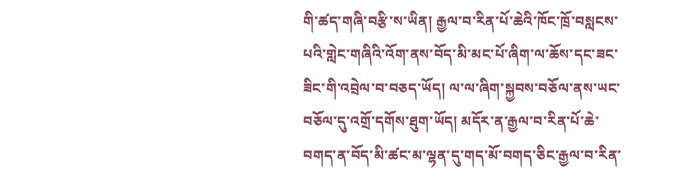གི་ཚད་གཞི་བརྩི་ས་ཡིན། རྒྱལ་བ་རིན་པོ་ཆེའི་ཁོང་ཁྲོ་བསླངས་པའི་གླེང་གཞིའི་འོག་ནས་བོད་མི་མང་པོ་ཞིག་ལ་ཆོས་དང་ཟང་ཟིང་གི་འབྲེལ་བ་བཅད་ཡོད། ལ་ལ་ཞིག་སྐྱབས་བཅོལ་ནས་ཡང་བཅོལ་དུ་འགྲོ་དགོས་ཐུག་ཡོད། མདོར་ན་རྒྱལ་བ་རིན་པོ་ཆེ་བགད་ན་བོད་མི་ཚང་མ་ལྷན་དུ་གད་མོ་བགད་ཅིང་རྒྱལ་བ་རིན་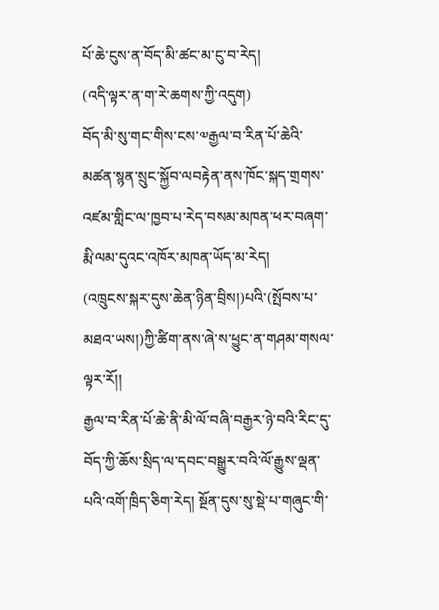པོ་ཆེ་ངུས་ན་བོད་མི་ཚང་མ་ངུ་བ་རེད།
(འདི་ལྟར་ན་ག་རེ་ཆགས་ཀྱི་འདུག)
བོད་མི་སུ་གང་གིས་ངས་༧རྒྱལ་བ་རིན་པོ་ཆེའི་མཚན་སྙན་སྲུང་སྐྱོབ་ལབརྟེན་ནས་ཁོང་སྐད་གྲགས་འཛམ་གླིང་ལ་ཁྱབ་པ་རེད་བསམ་མཁན་ཕར་བཞག་རྨི་ལམ་དུའང་འཁོར་མཁན་ཡོད་མ་རེད།
(འཁྲུངས་སྐར་དུས་ཆེན་ཉིན་བྲིས།)པའི་(སྤོབས་པ་མཐའ་ཡས།)ཀྱི་ཚིག་ནས་ཞེ་ས་ཕྱུང་ན་གཤམ་གསལ་ལྟར་རོ།།
རྒྱལ་བ་རིན་པོ་ཆེ་ནི་མི་ལོ་བཞི་བརྒྱར་ཉེ་བའི་རིང་དུ་བོད་ཀྱི་ཆོས་སྲིད་ལ་དབང་བསྒྱུར་བའི་ལོ་རྒྱུས་ལྡན་པའི་འགོ་ཁྲིད་ཅིག་རེད། སྔོན་དུས་སུ་སྡེ་པ་གཞུང་གི་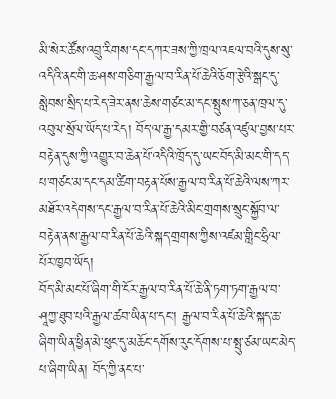མི་སེར་ཚོས་འབྲུ་རིགས་དང་དཀར་ཟས་ཀྱི་ཁྲལ་འཇལ་བའི་དུས་སུ་འདིའི་ནང་གི་ཆ་ཤས་གཅིག་རྒྱལ་བ་རིན་པོ་ཆེའི་ཅོག་རྩེའི་སྒང་དུ་སླེབས་སྲིད་པ་རེད་ཟེར་ནས་ཆེས་གཙང་མ་དང་སྤུས་ཀ་ཅན་ཁྲལ་དུ་འབུལ་སྲོལ་ཡོད་པ་རེད། བོད་ལ་རྒྱ་དམར་གྱི་བཙན་འཛུལ་བྱས་པར་བརྟེན་དུས་ཀྱི་འགྱུར་བ་ཆེན་པོ་འདིའི་ཁྲོད་དུ་ཡང་བོད་མི་མང་གི་དད་པ་གཙང་མ་དང་དམ་ཚིག་བརྟན་པོས་རྒྱལ་བ་རིན་པོ་ཆེའི་ལས་ཀར་མཐོར་འདེགས་དང་རྒྱལ་བ་རིན་པོ་ཆེའི་མིང་གྲགས་སྲུང་སྐྱོབ་ལ་བརྟེན་ནས་རྒྱལ་བ་རིན་པོ་ཆེའི་སྐད་གྲགས་ཀྱིས་འཛམ་གླིང་ཧྲིལ་པོར་ཁྱབ་ཡོད།
བོད་མི་མང་པོ་ཞིག་གི་ངོར་རྒྱལ་བ་རིན་པོ་ཆེ་ནི་ཏག་ཏག་རྒྱལ་བ་ཤཱཀྱ་ཐུབ་པའི་རྒྱལ་ཚབ་ཡིན་པ་དང་། རྒྱལ་བ་རིན་པོ་ཆེའི་སྐད་ཆ་ཞིག་ཡིན་ཕྱིན་མེ་ཕུང་དུ་མཆོང་དགོས་རུང་དོགས་པ་སྤུ་ཙམ་ཡང་མེད་པ་ཞིག་ཡིན། བོད་ཀྱི་ནང་པ་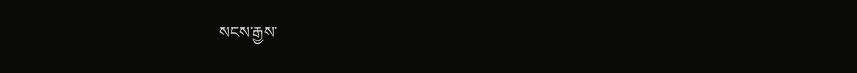སངས་རྒྱས་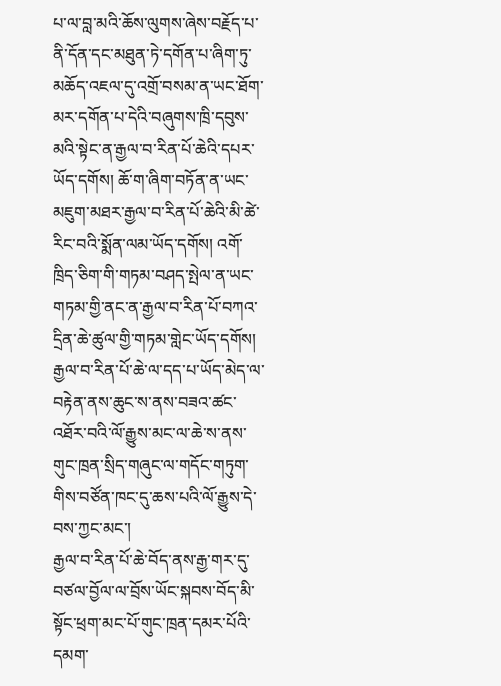པ་ལ་བླ་མའི་ཆོས་ལུགས་ཞེས་བརྗོད་པ་ནི་དོན་དང་མཐུན་ཏེ་དགོན་པ་ཞིག་ཏུ་མཆོད་འཇལ་དུ་འགྲོ་བསམ་ན་ཡང་ཐོག་མར་དགོན་པ་དེའི་བཞུགས་ཁྲི་དབུས་མའི་སྟེང་ན་རྒྱལ་བ་རིན་པོ་ཆེའི་དཔར་ཡོད་དགོས། ཆོ་ག་ཞིག་བཏོན་ན་ཡང་མཇུག་མཐར་རྒྱལ་བ་རིན་པོ་ཆེའི་མི་ཚེ་རིང་བའི་སྨོན་ལམ་ཡོད་དགོས། འགོ་ཁྲིད་ཅིག་གི་གཏམ་བཤད་སྤེལ་ན་ཡང་གཏམ་གྱི་ནང་ན་རྒྱལ་བ་རིན་པོ་བཀའ་དྲིན་ཆེ་ཚུལ་གྱི་གཏམ་གླེང་ཡོད་དགོས། རྒྱལ་བ་རིན་པོ་ཆེ་ལ་དད་པ་ཡོད་མེད་ལ་བརྟེན་ནས་ཆུང་ས་ནས་བཟའ་ཚང་འཐོར་བའི་ལོ་རྒྱུས་མང་ལ་ཆེ་ས་ནས་གུང་ཁྲན་སྲིད་གཞུང་ལ་གདོང་གཏུག་གིས་བཙོན་ཁང་དུ་ཆས་པའི་ལོ་རྒྱུས་དེ་བས་ཀྱང་མང་།
རྒྱལ་བ་རིན་པོ་ཆེ་བོད་ནས་རྒྱ་གར་དུ་བཙལ་བྱོལ་ལ་བྲོས་ཡོང་སྐབས་བོད་མི་སྟོང་ཕྲག་མང་པོ་གུང་ཁྲན་དམར་པོའི་དམག་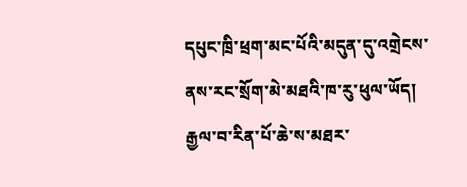དཔུང་ཁྲི་ཕྲག་མང་པོའི་མདུན་དུ་འགྲེངས་ནས་རང་སྲོག་མེ་མཐའི་ཁ་རུ་ཕུལ་ཡོད། རྒྱལ་བ་རིན་པོ་ཆེ་ས་མཐར་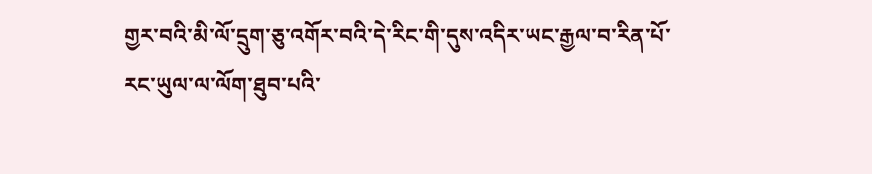གྱར་བའི་མི་ལོ་དྲུག་ཅུ་འགོར་བའི་དེ་རིང་གི་དུས་འདིར་ཡང་རྒྱལ་བ་རིན་པོ་རང་ཡུལ་ལ་ལོག་ཐུབ་པའི་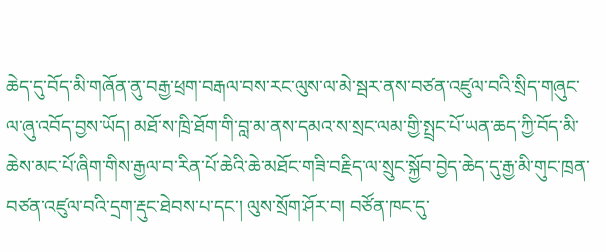ཆེད་དུ་བོད་མི་གཞོན་ནུ་བརྒྱ་ཕྲག་བརྒལ་བས་རང་ལུས་ལ་མེ་སྦར་ནས་བཙན་འཛུལ་བའི་སྲིད་གཞུང་ལ་ཞུ་འབོད་བྱས་ཡོད། མཐོ་ས་ཁྲི་ཐོག་གི་བླ་མ་ནས་དམའ་ས་སྲང་ལམ་གྱི་སྤྲང་པོ་ཡན་ཆད་ཀྱི་བོད་མི་ཆེས་མང་པོ་ཞིག་གིས་རྒྱལ་བ་རིན་པོ་ཆེའི་ཆེ་མཐོང་གཟི་བརྗིད་ལ་སྲུང་སྐྱོབ་བྱེད་ཆེད་དུ་རྒྱ་མི་གུང་ཁྲན་བཙན་འཛུལ་བའི་དྲག་རྡུང་ཐེབས་པ་དང་། ལུས་སྲོག་ཤོར་བ། བཙོན་ཁང་དུ་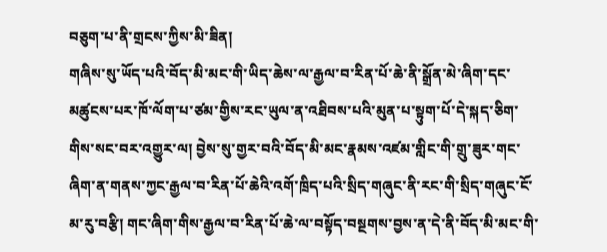བཅུག་པ་ནི་གྲངས་ཀྱིས་མི་ཟིན།
གཞིས་སུ་ཡོད་པའི་བོད་མི་མང་གི་ཡིད་ཆེས་ལ་རྒྱལ་བ་རིན་པོ་ཆེ་ནི་སྒྲོན་མེ་ཞིག་དང་མཚུངས་པར་ཁོ་ལོག་པ་ཙམ་གྱིས་རང་ཡུལ་ན་འཐིབས་པའི་མུན་པ་སྟུག་པོ་དེ་སྐད་ཅིག་གིས་སང་བར་འགྱུར་ལ། བྱེས་སུ་གྱར་བའི་བོད་མི་མང་རྣམས་འཛམ་གླིང་གི་གྲུ་ཟུར་གང་ཞིག་ན་གནས་ཀྱང་རྒྱལ་བ་རིན་པོ་ཆེའི་འགོ་ཁྲིད་པའི་སྲིད་གཞུང་ནི་རང་གི་སྲིད་གཞུང་ངོ་མ་རུ་བརྩི། གང་ཞིག་གིས་རྒྱལ་བ་རིན་པོ་ཆེ་ལ་བསྟོད་བསྔགས་བྱས་ན་དེ་ནི་བོད་མི་མང་གི་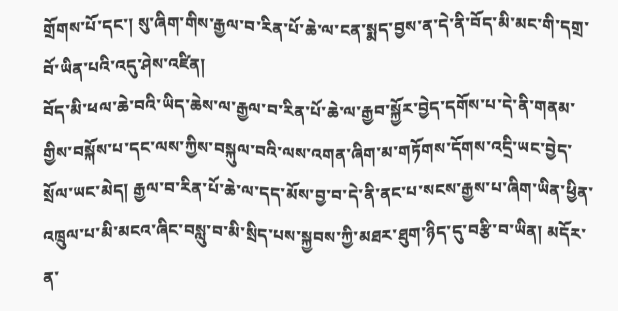གྲོགས་པོ་དང་། སུ་ཞིག་གིས་རྒྱལ་བ་རིན་པོ་ཆེ་ལ་ངན་སྨད་བྱས་ན་དེ་ནི་བོད་མི་མང་གི་དགྲ་བོ་ཡིན་པའི་འདུ་ཤེས་འཛིན།
བོད་མི་ཕལ་ཆེ་བའི་ཡིད་ཆེས་ལ་རྒྱལ་བ་རིན་པོ་ཆེ་ལ་རྒྱབ་སྐྱོར་བྱེད་དགོས་པ་དེ་ནི་གནམ་གྱིས་བསྐོས་པ་དང་ལས་ཀྱིས་བསྐུལ་བའི་ལས་འགན་ཞིག་མ་གཏོགས་དོགས་འདྲི་ཡང་བྱེད་སྲོལ་ཡང་མེད། རྒྱལ་བ་རིན་པོ་ཆེ་ལ་དད་མོས་བྱ་བ་དེ་ནི་ནང་པ་སངས་རྒྱས་པ་ཞིག་ཡིན་ཕྱིན་འཁྲུལ་པ་མི་མངའ་ཞིང་བསླུ་བ་མི་སྲིད་པས་སྐྱབས་ཀྱི་མཐར་ཐུག་ཉིད་དུ་བརྩི་བ་ཡིན། མདོར་ན་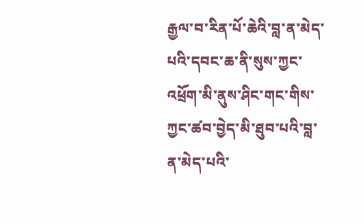རྒྱལ་བ་རིན་པོ་ཆེའི་བླ་ན་མེད་པའི་དབང་ཆ་ནི་སུས་ཀྱང་འཕྲོག་མི་ནུས་ཤིང་གང་གིས་ཀྱང་ཚབ་བྱེད་མི་ཐུབ་པའི་བླ་ན་མེད་པའི་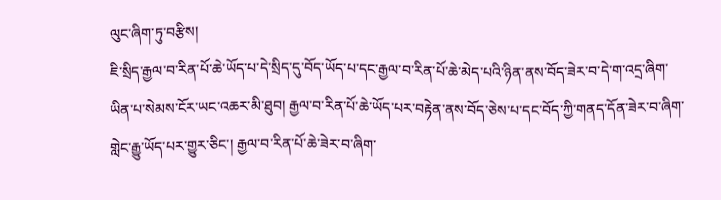ལུང་ཞིག་ཏུ་བརྩིས།
ཇི་སྲིད་རྒྱལ་བ་རིན་པོ་ཆེ་ཡོད་པ་དེ་སྲིད་དུ་བོད་ཡོད་པ་དང་རྒྱལ་བ་རིན་པོ་ཆེ་མེད་པའི་ཉིན་ནས་བོད་ཟེར་བ་དེ་ག་འདྲ་ཞིག་ཡིན་པ་སེམས་ངོར་ཡང་འཆར་མི་ཐུབ། རྒྱལ་བ་རིན་པོ་ཆེ་ཡོད་པར་བརྟེན་ནས་བོད་ཅེས་པ་དང་བོད་ཀྱི་གནད་དོན་ཟེར་བ་ཞིག་གླེང་རྒྱུ་ཡོད་པར་གྱུར་ཅིང་། རྒྱལ་བ་རིན་པོ་ཆེ་ཟེར་བ་ཞིག་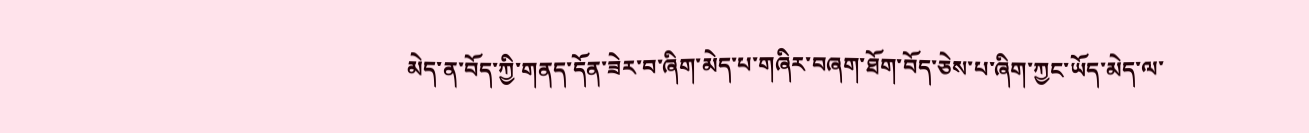མེད་ན་བོད་ཀྱི་གནད་དོན་ཟེར་བ་ཞིག་མེད་པ་གཞིར་བཞག་ཐོག་བོད་ཅེས་པ་ཞིག་ཀྱང་ཡོད་མེད་ལ་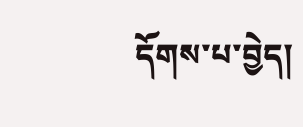དོགས་པ་བྱེད།